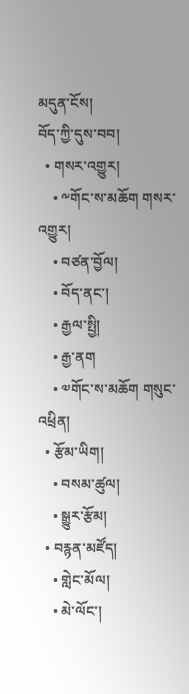མདུན་ངོས།
བོད་ཀྱི་དུས་བབ།
  • གསར་འགྱུར།
    • ༸གོང་ས་མཆོག གསར་འགྱུར།
    • བཙན་བྱོལ།
    • བོད་ནང་།
    • རྒྱལ་སྤྱི།
    • རྒྱ་ནག
    • ༧གོང་ས་མཆོག གསུང་འཕྲིན།
  • རྩོམ་ཡིག།
    • བསམ་ཚུལ།
    • སྒྱུར་རྩོམ།
  • བརྙན་མཛོད།
    • གླེང་མོལ།
    • མེ་ལོང་།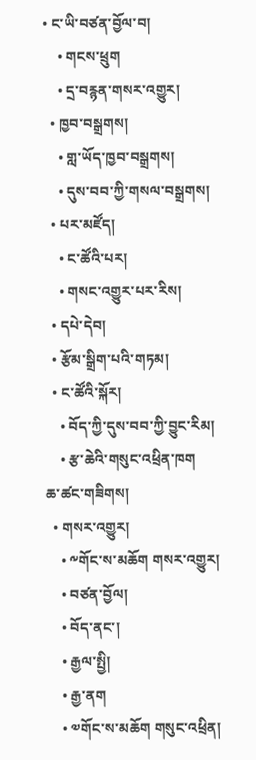• ང་ཡི་བཙན་བྱོལ་བ།
    • གངས་ཕྲུག
    • དྲ་བརྙན་གསར་འགྱུར།
  • ཁྱབ་བསྒྲགས།
    • གླ་ཡོད་ཁྱབ་བསྒྲགས།
    • དུས་བབ་ཀྱི་གསལ་བསྒྲགས།
  • པར་མཛོད།
    • ང་ཚོའི་པར།
    • གསང་འགྱུར་པར་རིས།
  • དཔེ་དེབ།
  • རྩོམ་སྒྲིག་པའི་གཏམ།
  • ང་ཚོའི་སྐོར།
    • བོད་ཀྱི་དུས་བབ་ཀྱི་བྱུང་རིམ།
    • རྩ་ཆེའི་གསུང་འཕྲིན་ཁག
ཆ་ཚང་གཟིགས།
  • གསར་འགྱུར།
    • ༸གོང་ས་མཆོག གསར་འགྱུར།
    • བཙན་བྱོལ།
    • བོད་ནང་།
    • རྒྱལ་སྤྱི།
    • རྒྱ་ནག
    • ༧གོང་ས་མཆོག གསུང་འཕྲིན།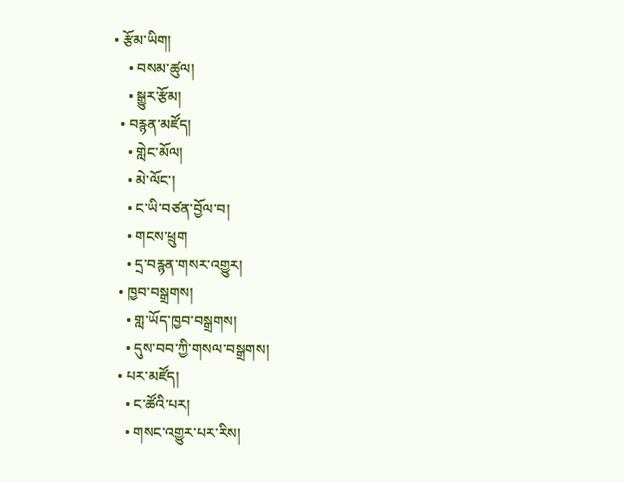• རྩོམ་ཡིག།
    • བསམ་ཚུལ།
    • སྒྱུར་རྩོམ།
  • བརྙན་མཛོད།
    • གླེང་མོལ།
    • མེ་ལོང་།
    • ང་ཡི་བཙན་བྱོལ་བ།
    • གངས་ཕྲུག
    • དྲ་བརྙན་གསར་འགྱུར།
  • ཁྱབ་བསྒྲགས།
    • གླ་ཡོད་ཁྱབ་བསྒྲགས།
    • དུས་བབ་ཀྱི་གསལ་བསྒྲགས།
  • པར་མཛོད།
    • ང་ཚོའི་པར།
    • གསང་འགྱུར་པར་རིས།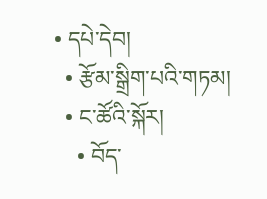• དཔེ་དེབ།
  • རྩོམ་སྒྲིག་པའི་གཏམ།
  • ང་ཚོའི་སྐོར།
    • བོད་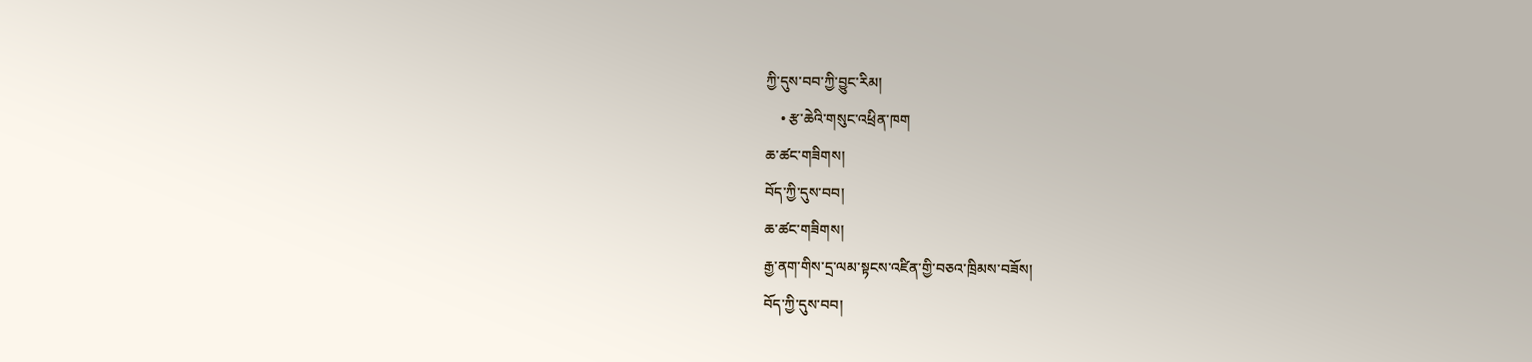ཀྱི་དུས་བབ་ཀྱི་བྱུང་རིམ།
    • རྩ་ཆེའི་གསུང་འཕྲིན་ཁག
ཆ་ཚང་གཟིགས།
བོད་ཀྱི་དུས་བབ།
ཆ་ཚང་གཟིགས།
རྒྱ་ནག་གིས་དྲ་ལམ་སྟངས་འཛིན་གྱི་བཅའ་ཁྲིམས་བཟོས།
བོད་ཀྱི་དུས་བབ།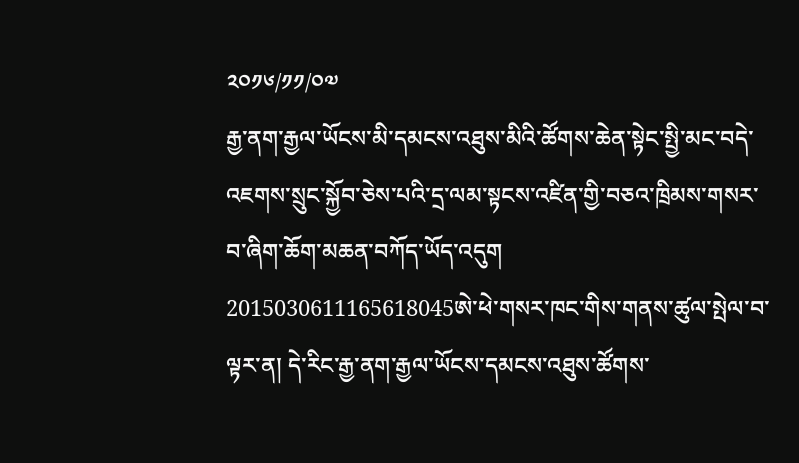༢༠༡༦/༡༡/༠༧
རྒྱ་ནག་རྒྱལ་ཡོངས་མི་དམངས་འཐུས་མིའི་ཚོགས་ཆེན་སྟེང་སྤྱི་མང་བདེ་འཇགས་སྲུང་སྐྱོབ་ཅེས་པའི་དྲ་ལམ་སྟངས་འཛིན་གྱི་བཅའ་ཁྲིམས་གསར་བ་ཞིག་ཆོག་མཆན་བཀོད་ཡོད་འདུག
2015030611165618045ཨེ་ཕེ་གསར་ཁང་གིས་གནས་ཚུལ་སྤེལ་བ་ལྟར་ན། དེ་རིང་རྒྱ་ནག་རྒྱལ་ཡོངས་དམངས་འཐུས་ཚོགས་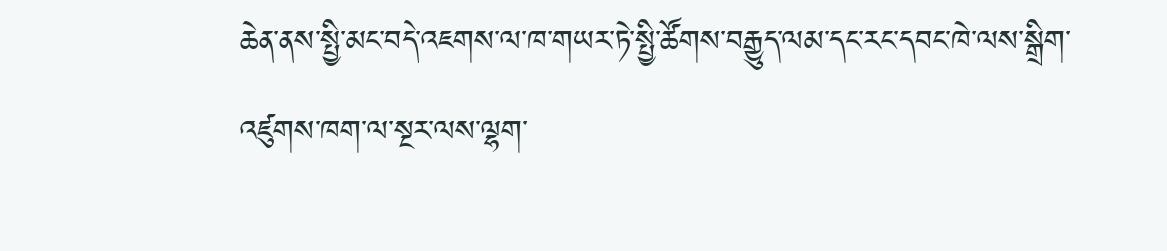ཆེན་ནས་སྤྱི་མང་བདེ་འཇགས་ལ་ཁ་གཡར་ཏེ་སྤྱི་ཚོགས་བརྒྱུད་ལམ་དང་རང་དབང་ཁེ་ལས་སྒྲིག་འཛུགས་ཁག་ལ་སྔར་ལས་ལྷག་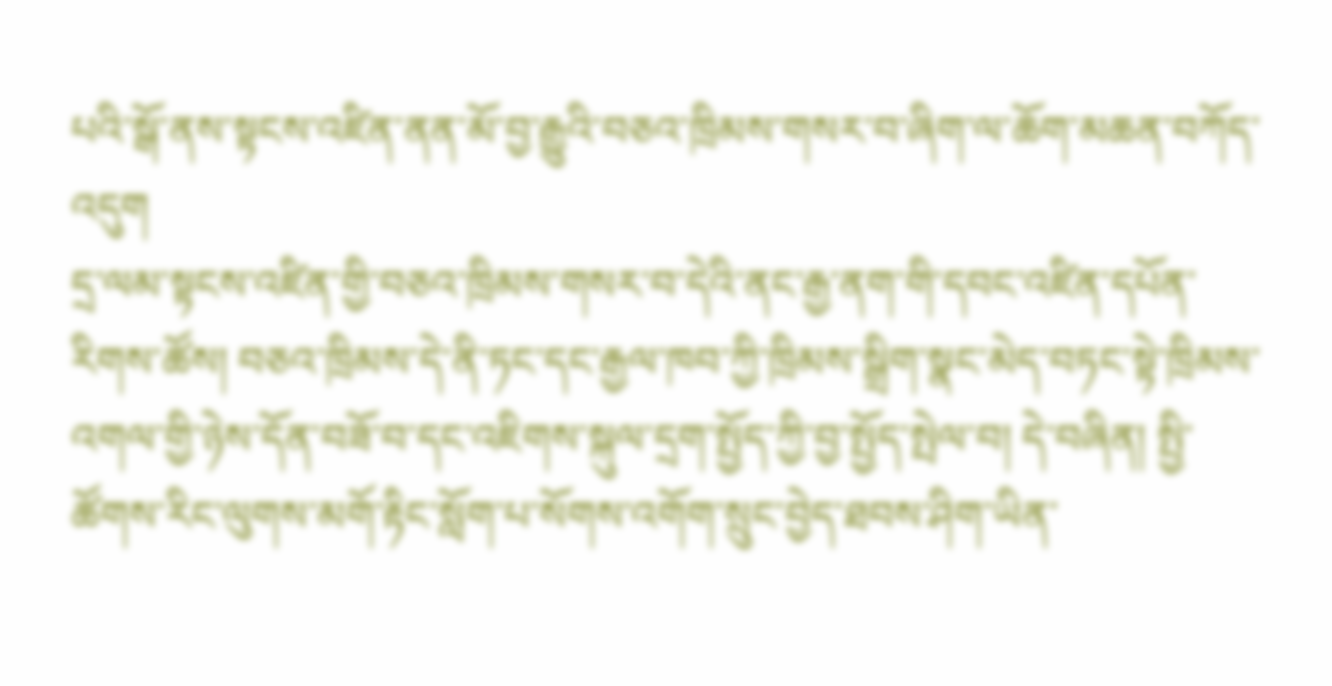པའི་སྒོ་ནས་སྟངས་འཛིན་ནན་མོ་བྱ་རྒྱུའི་བཅའ་ཁྲིམས་གསར་བ་ཞིག་ལ་ཆོག་མཆན་བཀོད་འདུག
དྲ་ལམ་སྟངས་འཛིན་གྱི་བཅའ་ཁྲིམས་གསར་བ་དེའི་ནང་རྒྱ་ནག་གི་དབང་འཛིན་དཔོན་རིགས་ཚོས། བཅའ་ཁྲིམས་དེ་ནི་ཏང་དང་རྒྱལ་ཁབ་ཀྱི་ཁྲིམས་སྒྲིག་སྣང་མེད་བཏང་སྟེ་ཁྲིམས་འགལ་གྱི་ཉེས་དོན་བཟོ་བ་དང་འཇིགས་སྐུལ་དྲག་སྤྱོད་ཀྱི་བྱ་སྤྱོད་སྤེལ་བ། དེ་བཞིན། སྤྱི་ཚོགས་རིང་ལུགས་མགོ་རྟིང་སློག་པ་སོགས་འགོག་སྲུང་བྱེད་ཐབས་ཤིག་ཡིན་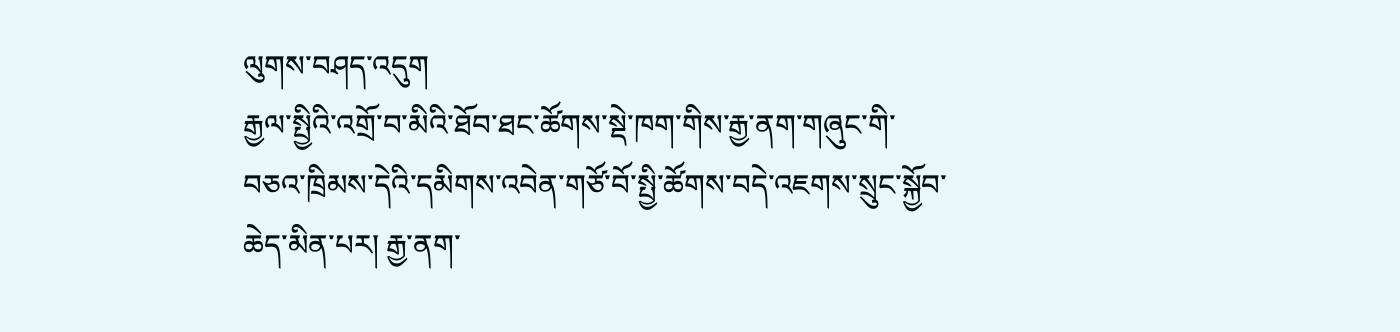ལུགས་བཤད་འདུག
རྒྱལ་སྤྱིའི་འགྲོ་བ་མིའི་ཐོབ་ཐང་ཚོགས་སྡེ་ཁག་གིས་རྒྱ་ནག་གཞུང་གི་བཅའ་ཁྲིམས་དེའི་དམིགས་འབེན་གཙོ་བོ་སྤྱི་ཚོགས་བདེ་འཇགས་སྲུང་སྐྱོབ་ཆེད་མིན་པར། རྒྱ་ནག་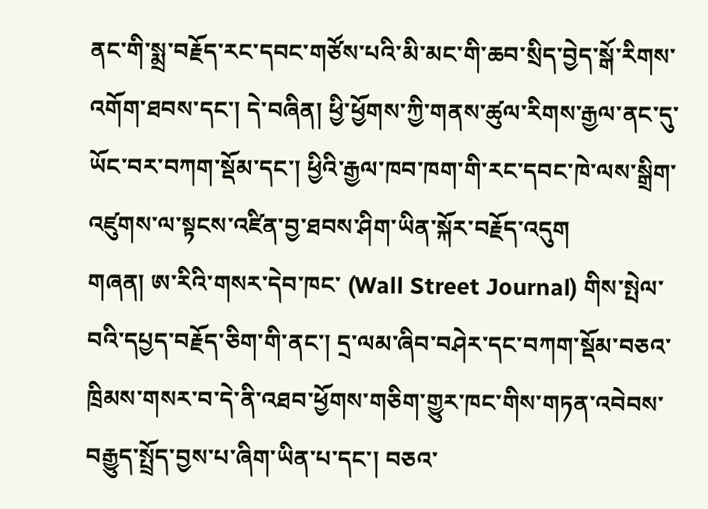ནང་གི་སྨྲ་བརྗོད་རང་དབང་གཙོས་པའི་མི་མང་གི་ཆབ་སྲིད་བྱེད་སྒོ་རིགས་འགོག་ཐབས་དང་། དེ་བཞིན། ཕྱི་ཕྱོགས་ཀྱི་གནས་ཚུལ་རིགས་རྒྱལ་ནང་དུ་ཡོང་བར་བཀག་སྡོམ་དང་། ཕྱིའི་རྒྱལ་ཁབ་ཁག་གི་རང་དབང་ཁེ་ལས་སྒྲིག་འཛུགས་ལ་སྟངས་འཛིན་བྱ་ཐབས་ཤིག་ཡིན་སྐོར་བརྗོད་འདུག
གཞན། ཨ་རིའི་གསར་དེབ་ཁང་ (Wall Street Journal) གིས་སྤེལ་བའི་དཔྱད་བརྗོད་ཅིག་གི་ནང་། དྲ་ལམ་ཞིབ་བཤེར་དང་བཀག་སྡོམ་བཅའ་ཁྲིམས་གསར་བ་དེ་ནི་འཐབ་ཕྱོགས་གཅིག་གྱུར་ཁང་གིས་གཏན་འབེབས་བརྒྱུད་སྤྲོད་བྱས་པ་ཞིག་ཡིན་པ་དང་། བཅའ་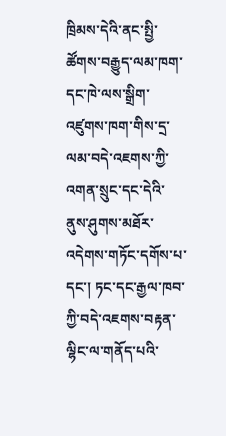ཁྲིམས་དེའི་ནང་སྤྱི་ཚོགས་བརྒྱུད་ལམ་ཁག་དང་ཁེ་ལས་སྒྲིག་འཛུགས་ཁག་གིས་དྲ་ལམ་བདེ་འཇགས་ཀྱི་འགན་སྲུང་དང་དེའི་ནུས་ཤུགས་མཐོར་འདེགས་གཏོང་དགོས་པ་དང་། ཏང་དང་རྒྱལ་ཁབ་ཀྱི་བདེ་འཇགས་བརྟན་ལྷིང་ལ་གནོད་པའི་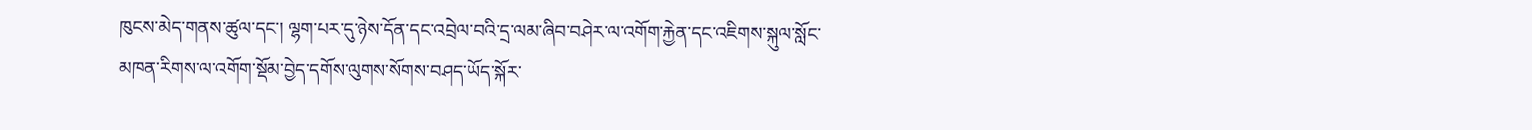ཁུངས་མེད་གནས་ཚུལ་དང་། ལྷག་པར་དུ་ཉེས་དོན་དང་འབྲེལ་བའི་དྲ་ལམ་ཞིབ་བཤེར་ལ་འགོག་རྐྱེན་དང་འཇིགས་སྐུལ་སློང་མཁན་རིགས་ལ་འགོག་སྡོམ་བྱེད་དགོས་ལུགས་སོགས་བཤད་ཡོད་སྐོར་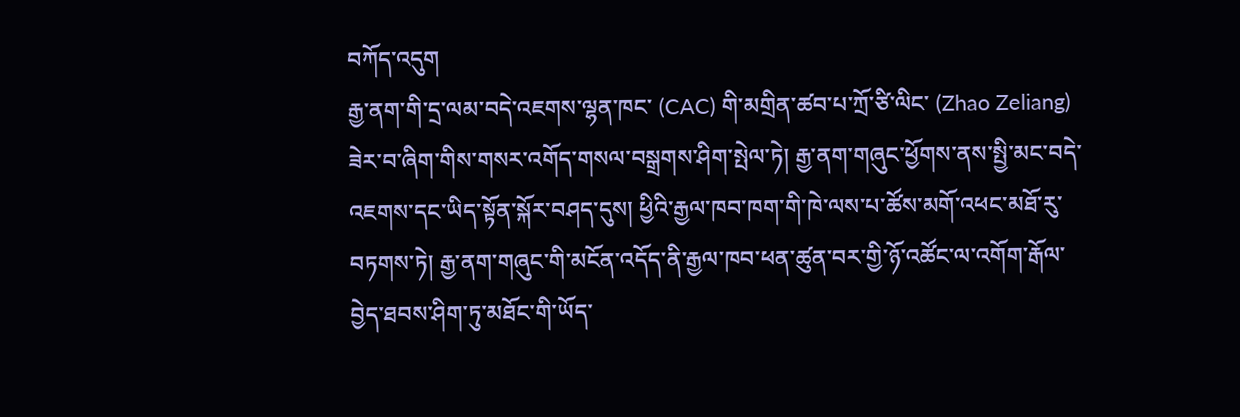བཀོད་འདུག
རྒྱ་ནག་གི་དྲ་ལམ་བདེ་འཇགས་ལྷན་ཁང་ (CAC) གི་མགྲིན་ཚབ་པ་ཀྲོ་ཙི་ལིང་ (Zhao Zeliang) ཟེར་བ་ཞིག་གིས་གསར་འགོད་གསལ་བསྒྲགས་ཤིག་སྤེལ་ཏེ། རྒྱ་ནག་གཞུང་ཕྱོགས་ནས་སྤྱི་མང་བདེ་འཇགས་དང་ཡིད་སྟོན་སྐོར་བཤད་དུས། ཕྱིའི་རྒྱལ་ཁབ་ཁག་གི་ཁེ་ལས་པ་ཚོས་མགོ་འཕང་མཐོ་རུ་བཏགས་ཏེ། རྒྱ་ནག་གཞུང་གི་མངོན་འདོད་ནི་རྒྱལ་ཁབ་ཕན་ཚུན་བར་གྱི་ཉོ་འཚོང་ལ་འགོག་རྒོལ་བྱེད་ཐབས་ཤིག་ཏུ་མཐོང་གི་ཡོད་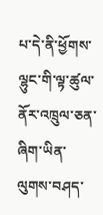པ་དེ་ནི་ཕྱོགས་ལྷུང་གི་ལྟ་ཚུལ་ནོར་འཁྲུལ་ཅན་ཞིག་ཡིན་ལུགས་བཤད་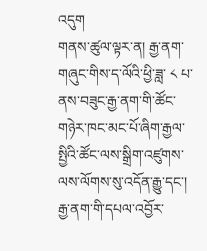འདུག
གནས་ཚུལ་ལྟར་ན། རྒྱ་ནག་གཞུང་གིས་ད་ལོའི་ཕྱི་ཟླ་ ༨ པ་ནས་བཟུང་རྒྱ་ནག་གི་ཚོང་གཉེར་ཁང་མང་པོ་ཞིག་རྒྱལ་སྤྱིའི་ཚོང་ལས་སྒྲིག་འཛུགས་ལས་ལོགས་སུ་འདོན་རྒྱུ་དང་། རྒྱ་ནག་གི་དཔལ་འབྱོར་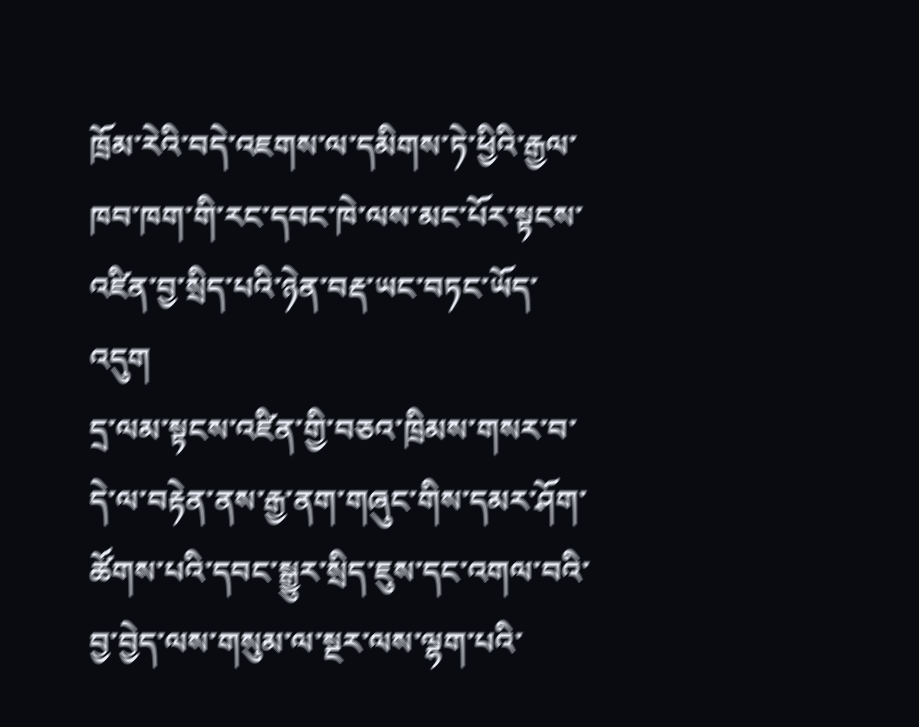ཁྲོམ་རེའི་བདེ་འཇགས་ལ་དམིགས་ཏེ་ཕྱིའི་རྒྱལ་ཁབ་ཁག་གི་རང་དབང་ཁེ་ལས་མང་པོར་སྟངས་འཛིན་བྱ་སྲིད་པའི་ཉེན་བརྡ་ཡང་བཏང་ཡོད་འདུག
དྲ་ལམ་སྟངས་འཛིན་གྱི་བཅའ་ཁྲིམས་གསར་བ་དེ་ལ་བརྟེན་ནས་རྒྱ་ནག་གཞུང་གིས་དམར་ཤོག་ཚོགས་པའི་དབང་སྒྱུར་སྲིད་ཇུས་དང་འགལ་བའི་བྱ་བྱེད་ལས་གསུམ་ལ་སྔར་ལས་ལྷག་པའི་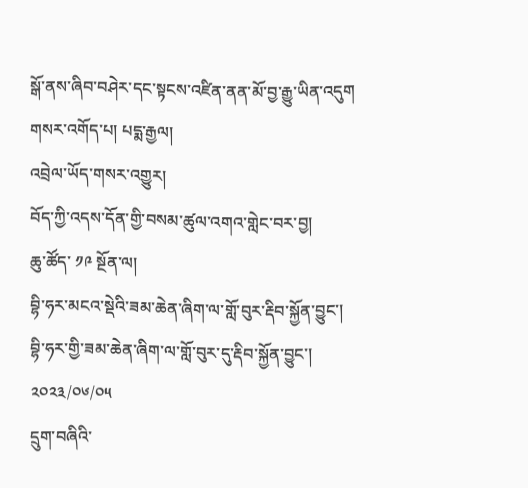སྒོ་ནས་ཞིབ་བཤེར་དང་སྟངས་འཛིན་ནན་མོ་བྱ་རྒྱུ་ཡིན་འདུག
གསར་འགོད་པ། པདྨ་རྒྱལ།
འབྲེལ་ཡོད་གསར་འགྱུར།
བོད་ཀྱི་འདས་དོན་གྱི་བསམ་ཚུལ་འགའ་གླེང་བར་བྱ།
ཆུ་ཚོད་ ༡༩ སྔོན་ལ།
བྷི་ཧར་མངའ་སྡེའི་ཟམ་ཆེན་ཞིག་ལ་གློ་བུར་རྡིབ་སྐྱོན་བྱུང་།
བྷི་ཧར་གྱི་ཟམ་ཆེན་ཞིག་ལ་གློ་བུར་དུ་རྡིབ་སྐྱོན་བྱུང་།
༢༠༢༣/༠༦/༠༥
དྲུག་བཞིའི་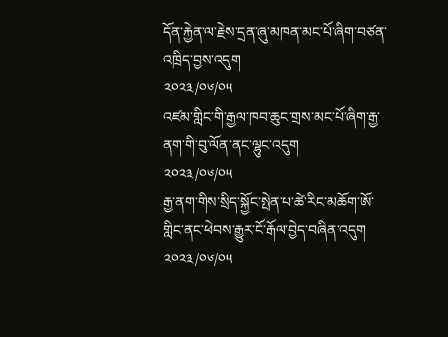དོན་རྐྱེན་ལ་རྗེས་དྲན་ཞུ་མཁན་མང་པོ་ཞིག་བཙན་འཁྲིད་བྱས་འདུག
༢༠༢༣/༠༦/༠༥
འཛམ་གླིང་གི་རྒྱལ་ཁབ་ཆུང་གྲས་མང་པོ་ཞིག་རྒྱ་ནག་གི་བུ་ལོན་ནང་ལྷུང་འདུག
༢༠༢༣/༠༦/༠༥
རྒྱ་ནག་གིས་སྲིད་སྐྱོང་སྤེན་པ་ཚེ་རིང་མཆོག་ཨོ་གླིང་ནང་ཕེབས་རྒྱུར་ངོ་རྒོལ་བྱེད་བཞིན་འདུག
༢༠༢༣/༠༦/༠༥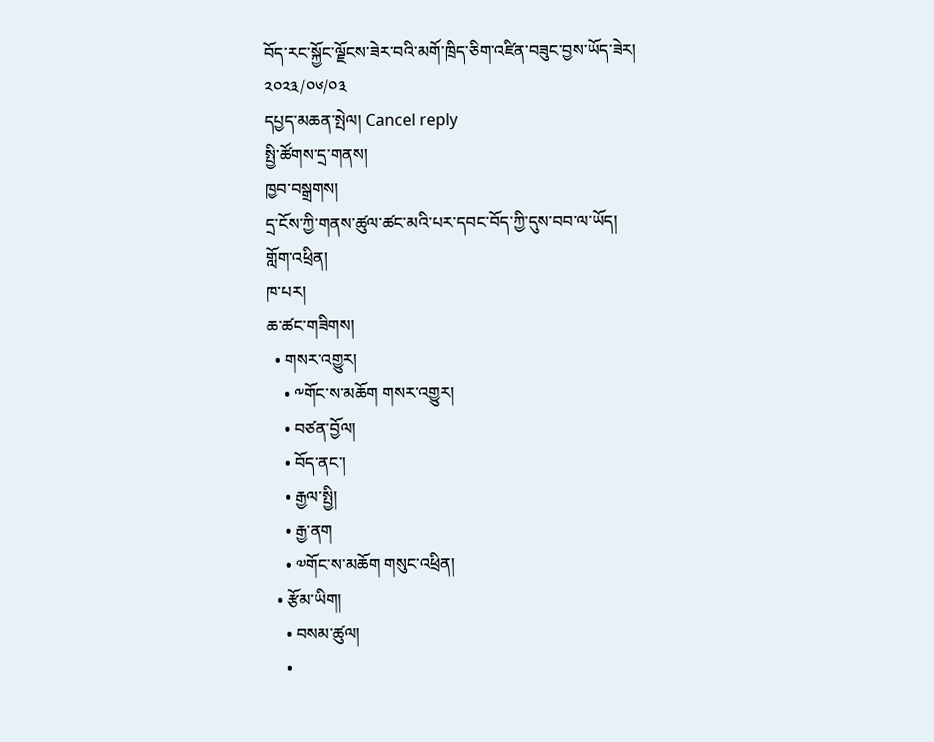བོད་རང་སྐྱོང་ལྗོངས་ཟེར་བའི་མགོ་ཁྲིད་ཅིག་འཛིན་བཟུང་བྱས་ཡོད་ཟེར།
༢༠༢༣/༠༦/༠༣
དཔྱད་མཆན་སྤེལ། Cancel reply
སྤྱི་ཚོགས་དྲ་གནས།
ཁྱབ་བསྒྲགས།
དྲ་ངོས་ཀྱི་གནས་ཚུལ་ཚང་མའི་པར་དབང་བོད་ཀྱི་དུས་བབ་ལ་ཡོད།
གློག་འཕྲིན།
ཁ་པར།
ཆ་ཚང་གཟིགས།
  • གསར་འགྱུར།
    • ༸གོང་ས་མཆོག གསར་འགྱུར།
    • བཙན་བྱོལ།
    • བོད་ནང་།
    • རྒྱལ་སྤྱི།
    • རྒྱ་ནག
    • ༧གོང་ས་མཆོག གསུང་འཕྲིན།
  • རྩོམ་ཡིག།
    • བསམ་ཚུལ།
    •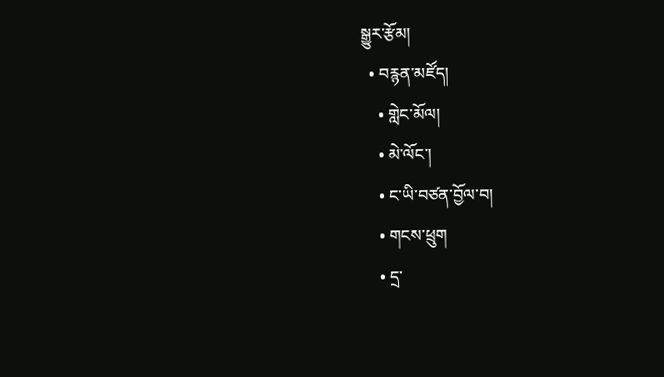སྒྱུར་རྩོམ།
  • བརྙན་མཛོད།
    • གླེང་མོལ།
    • མེ་ལོང་།
    • ང་ཡི་བཙན་བྱོལ་བ།
    • གངས་ཕྲུག
    • དྲ་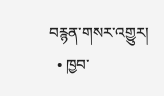བརྙན་གསར་འགྱུར།
  • ཁྱབ་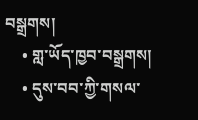བསྒྲགས།
    • གླ་ཡོད་ཁྱབ་བསྒྲགས།
    • དུས་བབ་ཀྱི་གསལ་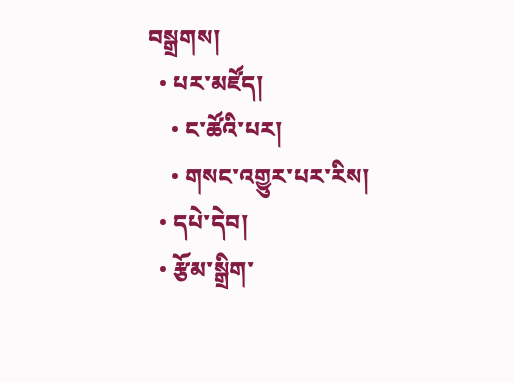བསྒྲགས།
  • པར་མཛོད།
    • ང་ཚོའི་པར།
    • གསང་འགྱུར་པར་རིས།
  • དཔེ་དེབ།
  • རྩོམ་སྒྲིག་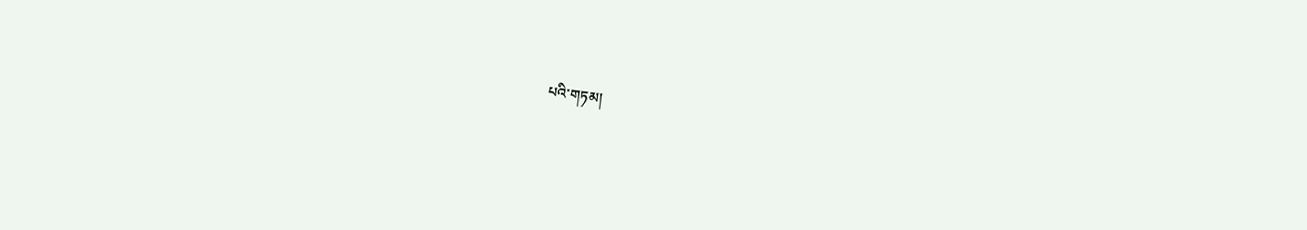པའི་གཏམ།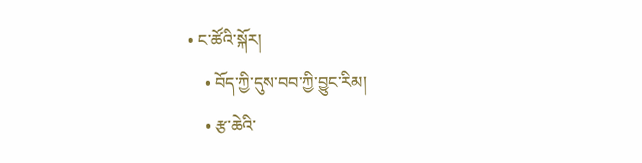• ང་ཚོའི་སྐོར།
    • བོད་ཀྱི་དུས་བབ་ཀྱི་བྱུང་རིམ།
    • རྩ་ཆེའི་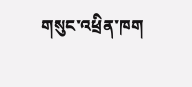གསུང་འཕྲིན་ཁག